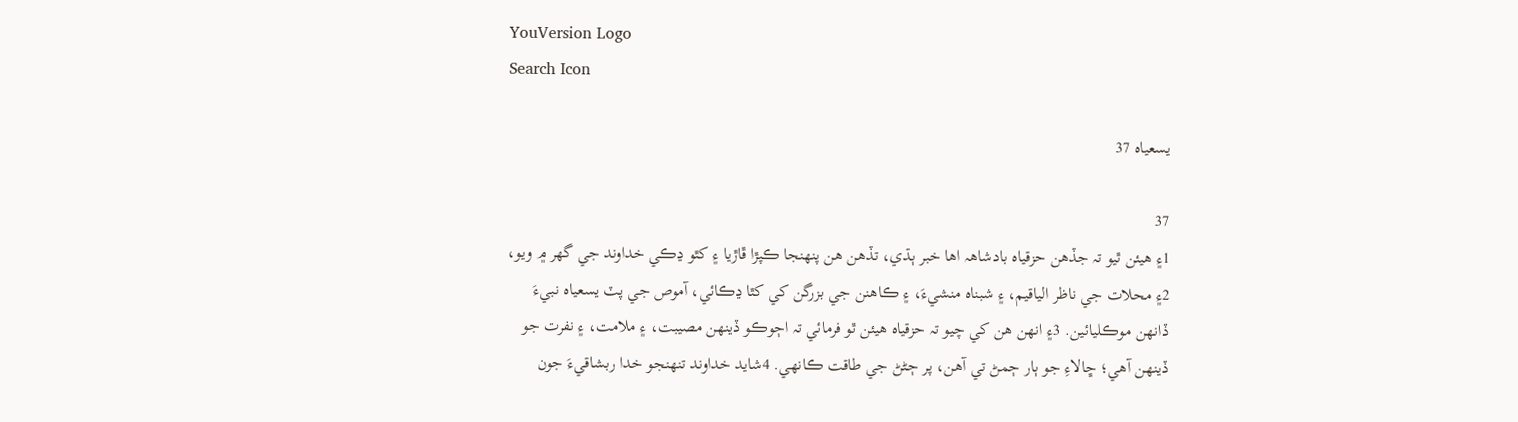YouVersion Logo
Search Icon

يسعياہ 37

37
1۽ هيئن ٿيو تہ جڏهن حزقياہ بادشاهہ اها خبر ٻڌي، تڏهن هن پنهنجا ڪپڙا ڦاڙيا ۽ کٿو ڍڪي خداوند جي گهر ۾ ويو، 2۽ محلات جي ناظر الياقيم، ۽ شبناہ منشيءَ، ۽ ڪاهنن جي بزرگن کي کٿا ڍڪائي، آموص جي پٽ يسعياہ نبيءَ ڏانهن موڪليائين. 3۽ انهن هن کي چيو تہ حزقياہ هيئن ٿو فرمائي تہ اڄوڪو ڏينهن مصيبت، ۽ ملامت، ۽ نفرت جو ڏينهن آهي؛ ڇالاءِ جو ٻار ڄمڻ تي آهن، پر ڄڻڻ جي طاقت ڪانهي. 4شايد خداوند تنهنجو خدا ربشاقيءَ جون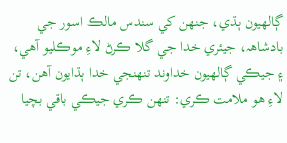ڳالهيون ٻڌي، جنهن کي سندس مالڪ اسور جي بادشاهہ، جيئري خدا جي گلا ڪرڻ لاءِ موڪليو آهي، ۽ جيڪي ڳالهيون خداوند تنهنجي خدا ٻڌايون آهن، تن لاءِ هو ملامت ڪري: تنهن ڪري جيڪي باقي بچيا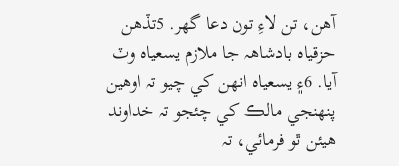آهن، تن لاءِ تون دعا گهر. 5تڏهن حزقياہ بادشاهہ جا ملازم يسعياہ وٽ آيا. 6۽ يسعياہ انهن کي چيو تہ اوهين پنهنجي مالڪ کي چئجو تہ خداوند هيئن ٿو فرمائي، تہ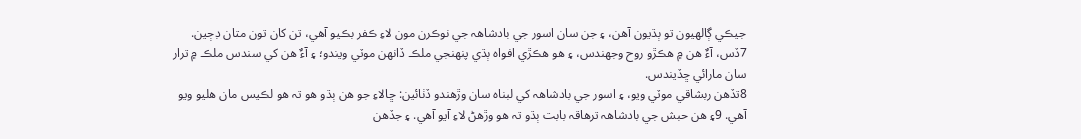جيڪي ڳالهيون تو ٻڌيون آهن، ۽ جن سان اسور جي بادشاهہ جي نوڪرن مون لاءِ ڪفر بڪيو آهي، تن کان تون متان ڊڄين. 7ڏس، آءٌ هن ۾ هڪڙو روح وجهندس، ۽ هو هڪڙي افواہ ٻڌي پنهنجي ملڪ ڏانهن موٽي ويندو؛ ۽ آءٌ هن کي سندس ملڪ ۾ ترار سان مارائي ڇڏيندس.
8تڏهن ربشاقي موٽي ويو، ۽ اسور جي بادشاهہ کي لبناہ سان وڙهندو ڏٺائين: ڇالاءِ جو هن ٻڌو هو تہ هو لڪيس مان هليو ويو آهي. 9۽ هن حبش جي بادشاهہ ترهاقہ بابت ٻڌو تہ هو وڙهڻ لاءِ آيو آهي. ۽ جڏهن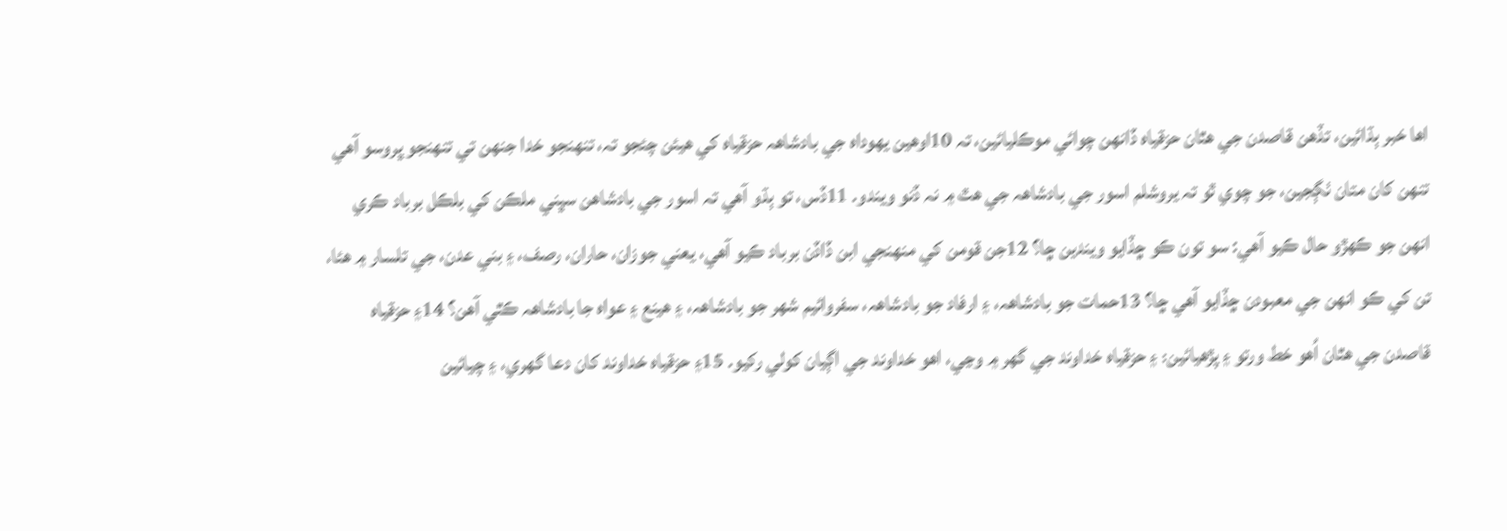اها خبر ٻڌائين، تڏهن قاصدن جي هٿان حزقياہ ڏانهن چوائي موڪليائين، تہ 10اوهين يهوداہ جي بادشاهہ حزقياہ کي هيئن چئجو تہ، تنهنجو خدا جنهن تي تنهنجو ڀروسو آهي تنهن کان متان ٺڳجين، جو چوي ٿو تہ يروشلم اسور جي بادشاهہ جي هٿ ۾ نہ ڏنو ويندو. 11ڏس، تو ٻڌو آهي تہ اسور جي بادشاهن سڀني ملڪن کي بلڪل برباد ڪري انهن جو ڪهڙو حال ڪيو آهي: سو تون ڪو ڇڏايو ويندين ڇا؟ 12جن قومن کي منهنجي ابن ڏاڏن برباد ڪيو آهي، يعني جوزان، حاران، رصف، ۽ بني عدن، جي تلسار ۾ هئا، تن کي ڪو انهن جي معبودن ڇڏايو آهي ڇا؟ 13حمات جو بادشاهہ، ۽ ارفاد جو بادشاهہ، سفروائيم شهر جو بادشاهہ، ۽ هينع ۽ عواہ جا بادشاهہ ڪٿي آهن؟ 14۽ حزقياہ قاصدن جي هٿان اُهو خط ورتو ۽ پڙهيائين: ۽ حزقياہ خداوند جي گهر ۾ وڃي، اهو خداوند جي اڳيان کولي رکيو. 15۽ حزقياہ خداوند کان دعا گهري، ۽ چيائين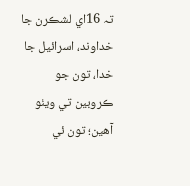تہ 16اي لشڪرن جا خداوند، اسرائيل جا خدا، تون جو ڪروبين تي ويٺو آهين؛ تون ئي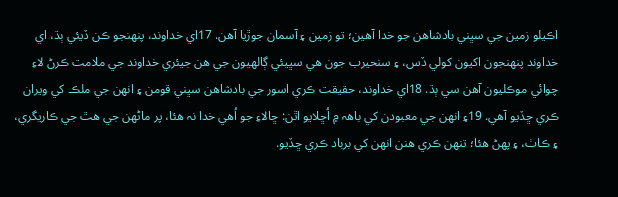اڪيلو زمين جي سڀني بادشاهن جو خدا آهين؛ تو زمين ۽ آسمان جوڙيا آهن. 17اي خداوند، پنهنجو ڪن ڏيئي ٻڌ، اي خداوند پنهنجون اکيون کولي ڏس، ۽ سنحيرب جون هي سڀيئي ڳالهيون جي هن جيئري خداوند جي ملامت ڪرڻ لاءِ چوائي موڪليون آهن سي ٻڌ. 18اي خداوند، حقيقت ڪري اسور جي بادشاهن سڀني قومن ۽ انهن جي ملڪ کي ويران ڪري ڇڏيو آهي. 19۽ انهن جي معبودن کي باهہ ۾ اُڇلايو اٿن: ڇالاءِ جو اُهي خدا نہ هئا، پر ماڻهن جي هٿ جي ڪاريگري، ۽ ڪاٺ، ۽ پهڻ هئا؛ تنهن ڪري هنن انهن کي برباد ڪري ڇڏيو.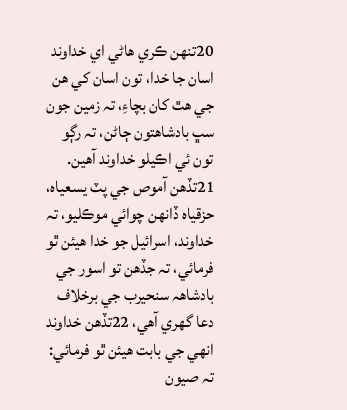20تنهن ڪري هاڻي اي خداوند اسان جا خدا، تون اسان کي هن جي هٿ کان بچاءِ، تہ زمين جون سڀ بادشاهتون ڄاڻن، تہ رڳو تون ئي اڪيلو خداوند آهين.
21تڏهن آموص جي پٽ يسعياہ، حزقياہ ڏانهن چوائي موڪليو، تہ خداوند، اسرائيل جو خدا هيئن ٿو فرمائي، تہ جڏهن تو اسور جي بادشاهہ سنحيرب جي برخلاف دعا گهري آهي، 22تڏهن خداوند انهي جي بابت هيئن ٿو فرمائي: تہ صيون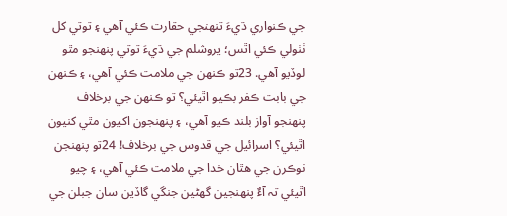جي ڪنواري ڌيءَ تنهنجي حقارت ڪئي آهي ۽ توتي کل ٺٺولي ڪئي اٿس؛ يروشلم جي ڌيءَ توتي پنهنجو مٿو لوڏيو آهي. 23تو ڪنهن جي ملامت ڪئي آهي، ۽ ڪنهن جي بابت ڪفر بڪيو اٿيئي؟ تو ڪنهن جي برخلاف پنهنجو آواز بلند ڪيو آهي، ۽ پنهنجون اکيون مٿي کنيون اٿيئي؟ اسرائيل جي قدوس جي برخلاف! 24تو پنهنجن نوڪرن جي هٿان خدا جي ملامت ڪئي آهي، ۽ چيو اٿيئي تہ آءٌ پنهنجين گهڻين جنگي گاڏين سان جبلن جي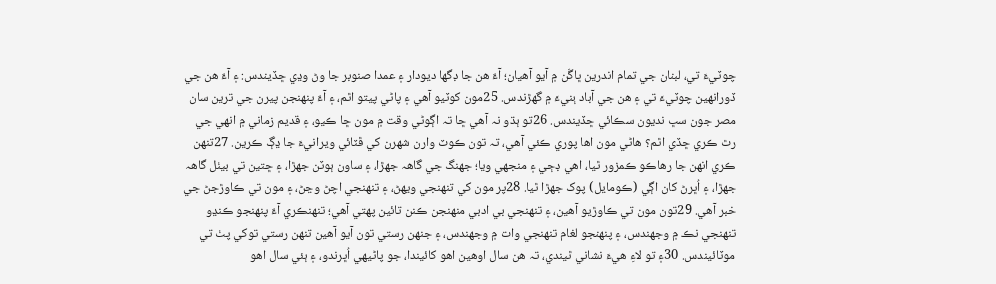چوٽيءَ تي، لبنان جي تمام اندرين ڀاڱن ۾ آيو آهيان؛ آءٌ هن جا ڊگها ديودار ۽ عمدا صنوبر جا وڻ وڍي ڇڏيندس: ۽ آءٌ هن جي ڏورانهين چوٽيءَ تي ۽ هن جي آباد ٻنيءَ ۾ گهڙندس. 25مون کوٽيو آهي ۽ پاڻي پيتو اٿم، ۽ آءٌ پنهنجن پيرن جي ترين سان مصر جون سڀ نديون سڪائي ڇڏيندس. 26تو ٻڌو نہ آهي ڇا تہ اڳوڻي وقت ۾ مون ڇا ڪيو، ۽ قديم زماني ۾ انهي جي رٿ ڪري ڇڏي اٿم؟ هاڻي مون اها پوري ڪئي آهي، تہ تون ڪوٽ وارن شهرن کي ڦٽائي ويرانيءَ جا ڍڳ ڪرين. 27تنهن ڪري انهن جا رهاڪو ڪمزور ٿيا، اهي ڊڄي ۽ منجهي ويا؛ جهنگ جي گاهہ جهڙا، ۽ ساون ٻوٽن جهڙا، ۽ ڇتين تي بيٺل گاهہ جهڙا، ۽ اُڀرڻ کان اڳي (ڪومايل) پوک جهڙا ٿيا. 28پر مون کي تنهنجي ويهڻ، ۽ تنهنجي اچڻ وڃڻ، ۽ مون تي ڪاوڙجڻ جي خبر آهي. 29تون مون تي ڪاوڙيو آهين، ۽ تنهنجي بي ادبي منهنجن ڪنن تائين پهتي آهي؛ تنهنڪري آءٌ پنهنجو ڪنڍو تنهنجي نڪ ۾ وجهندس، ۽ پنهنجو لغام تنهنجي وات ۾ وجهندس، ۽ جنهن رستي تون آيو آهين تنهن رستي توکي پٺ تي موٽائيندس. 30۽ تو لاءِ هيءَ نشاني ٿيندي، تہ هن سال اوهين اهو کائيندا، جو پاڻيهي اُڀرندو، ۽ ٻئي سال اهو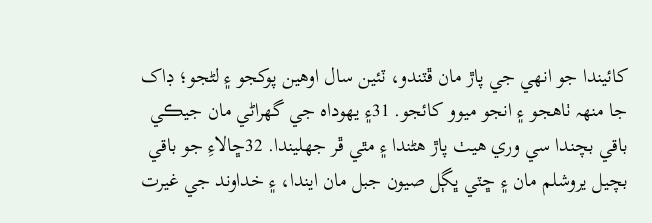کائيندا جو انهي جي پاڙ مان ڦٽندو، ٽئين سال اوهين پوکجو ۽ لڻجو؛ ڊاک جا منهہ ٺاهجو ۽ انجو ميوو کائجو. 31۽ يهوداہ جي گهراڻي مان جيڪي باقي بچندا سي وري هيٺ پاڙ هڻندا ۽ مٿي ڦر جهليندا. 32ڇالاءِ جو باقي بچيل يروشلم مان ۽ ڇٽي ڀڳل صيون جبل مان ايندا، ۽ خداوند جي غيرت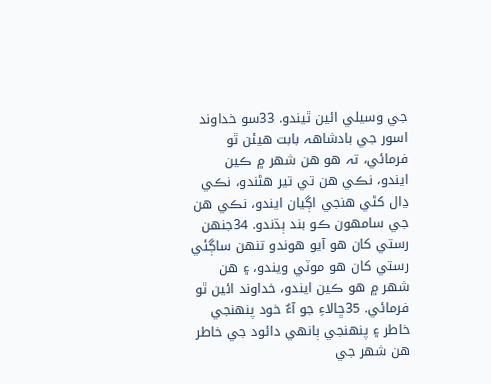جي وسيلي ائين ٿيندو. 33سو خداوند اسور جي بادشاهہ بابت هيئن ٿو فرمائي، تہ هو هن شهر ۾ ڪين ايندو، نڪي هن تي تير هڻندو، نڪي ڍال کڻي هنجي اڳيان ايندو، نڪي هن جي سامهون ڪو بند ٻڌندو. 34جنهن رستي کان هو آيو هوندو تنهن ساڳئي رستي کان هو موٽي ويندو، ۽ هن شهر ۾ هو ڪين ايندو، خداوند ائين ٿو فرمائي. 35ڇالاءِ جو آءٌ خود پنهنجي خاطر ۽ پنهنجي ٻانهي دائود جي خاطر هن شهر جي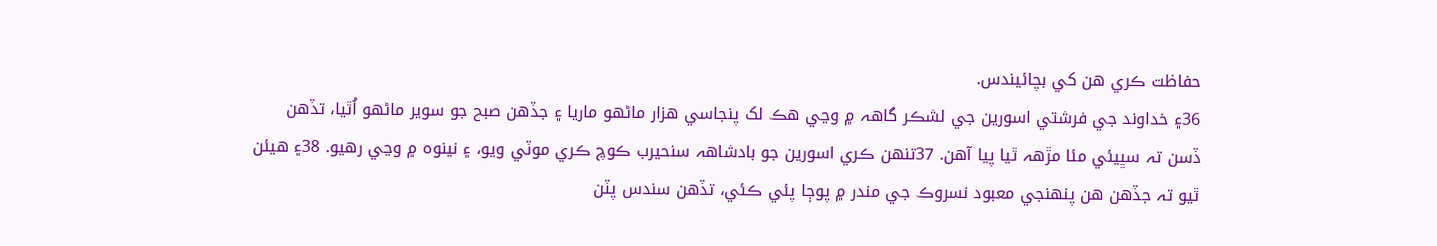حفاظت ڪري هن کي بچائيندس.
36۽ خداوند جي فرشتي اسورين جي لشڪر گاهہ ۾ وڃي هڪ لک پنجاسي هزار ماڻهو ماريا ۽ جڏهن صبح جو سوير ماڻهو اُٿيا، تڏهن ڏسن تہ سڀيئي مئا مڙهہ ٿيا پيا آهن. 37تنهن ڪري اسورين جو بادشاهہ سنحيرب ڪوچ ڪري موٽي ويو، ۽ نينوہ ۾ وڃي رهيو. 38۽ هيئن ٿيو تہ جڏهن هن پنهنجي معبود نسروڪ جي مندر ۾ پوڄا پئي ڪئي، تڏهن سندس پٽن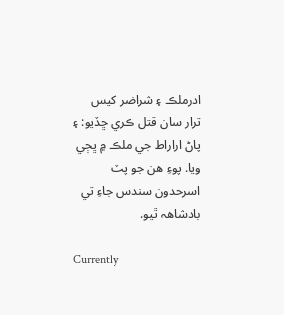ادرملڪ ۽ شراضر کيس ترار سان قتل ڪري ڇڏيو: ۽ پاڻ اراراط جي ملڪ ۾ ڀڄي ويا. پوءِ هن جو پٽ اسرحدون سندس جاءِ تي بادشاهہ ٿيو.

Currently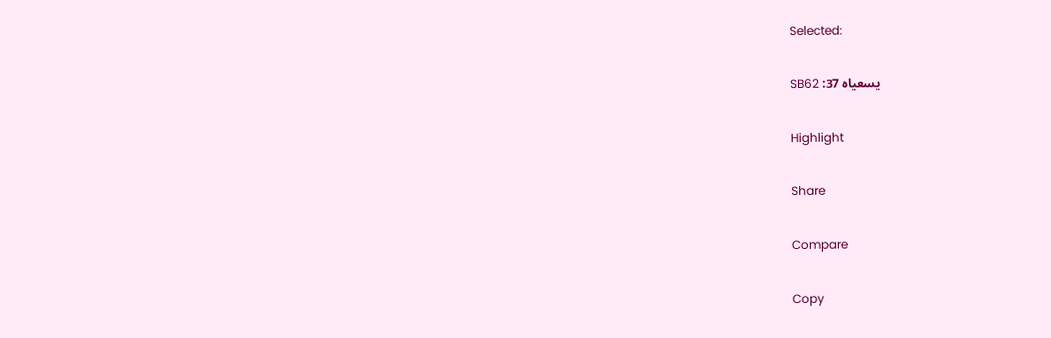Selected:

يسعياہ 37: SB62

Highlight

Share

Compare

Copy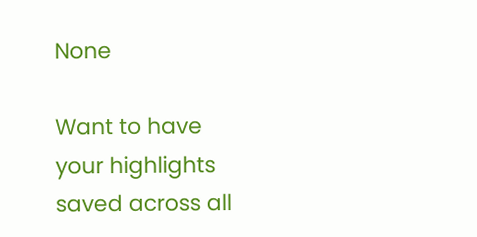None

Want to have your highlights saved across all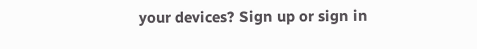your devices? Sign up or sign in